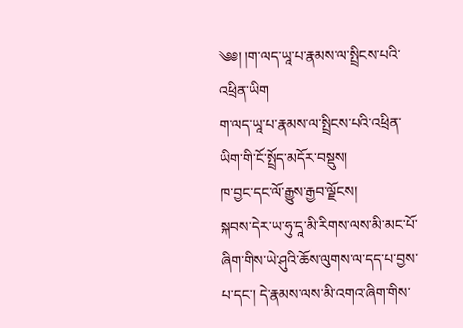༄༅། །ག་ལད་ཡཱ་པ་རྣམས་ལ་སྤྲིངས་པའི་འཕྲིན་ཡིག
ག་ལད་ཡཱ་པ་རྣམས་ལ་སྤྲིངས་པའི་འཕྲིན་ཡིག་གི་ངོ་སྤྲོད་མདོར་བསྡུས།
ཁ་བྱང་དང་ལོ་རྒྱུས་རྒྱབ་ལྗོངས།
སྐབས་དེར་ཡ་ཧུ་དཱ་མི་རིགས་ལས་མི་མང་པོ་ཞིག་གིས་ཡེ་ཤུའི་ཆོས་ལུགས་ལ་དད་པ་བྱས་པ་དང་། དེ་རྣམས་ལས་མི་འགའ་ཞིག་གིས་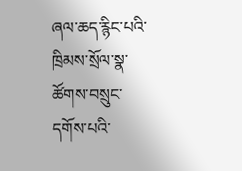ཞལ་ཆད་རྙིང་པའི་ཁྲིམས་སྲོལ་སྣ་ཚོགས་བསྲུང་དགོས་པའི་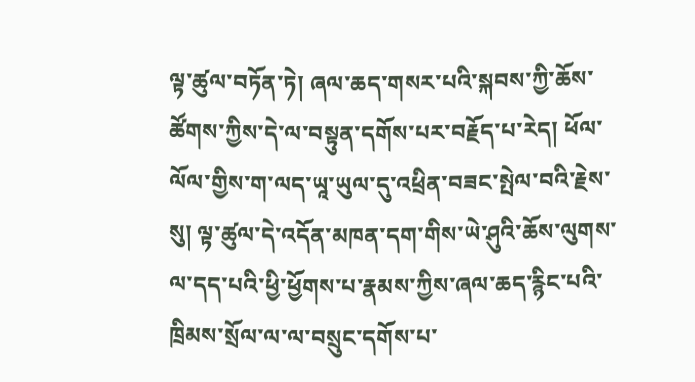ལྟ་ཚུལ་བཏོན་ཏེ། ཞལ་ཆད་གསར་པའི་སྐབས་ཀྱི་ཆོས་ཚོགས་ཀྱིས་དེ་ལ་བསྟུན་དགོས་པར་བརྗོད་པ་རེད། ཕོལ་ལོལ་གྱིས་ག་ལད་ཡཱ་ཡུལ་དུ་འཕྲིན་བཟང་སྤེལ་བའི་རྗེས་སུ། ལྟ་ཚུལ་དེ་འདོན་མཁན་དག་གིས་ཡེ་ཤུའི་ཆོས་ལུགས་ལ་དད་པའི་ཕྱི་ཕྱོགས་པ་རྣམས་ཀྱིས་ཞལ་ཆད་རྙིང་པའི་ཁྲིམས་སྲོལ་ལ་ལ་བསྲུང་དགོས་པ་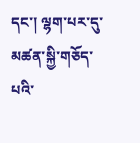དང་། ལྷག་པར་དུ་མཚན་སྐྱི་གཅོད་པའི་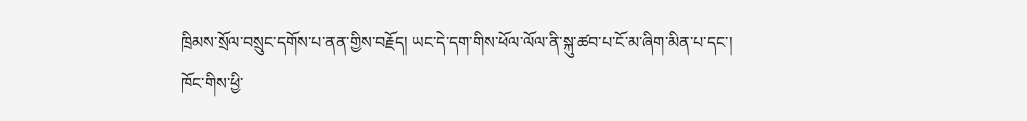ཁྲིམས་སྲོལ་བསྲུང་དགོས་པ་ནན་གྱིས་བརྗོད། ཡང་དེ་དག་གིས་ཕོལ་ལོལ་ནི་སྐུ་ཚབ་པ་ངོ་མ་ཞིག་མིན་པ་དང་། ཁོང་གིས་ཕྱི་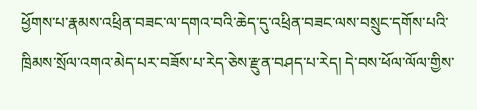ཕྱོགས་པ་རྣམས་འཕྲིན་བཟང་ལ་དགའ་བའི་ཆེད་དུ་འཕྲིན་བཟང་ལས་བསྲུང་དགོས་པའི་ཁྲིམས་སྲོལ་འགའ་མེད་པར་བཟོས་པ་རེད་ཅེས་རྫུན་བཤད་པ་རེད། དེ་བས་ཕོལ་ལོལ་གྱིས་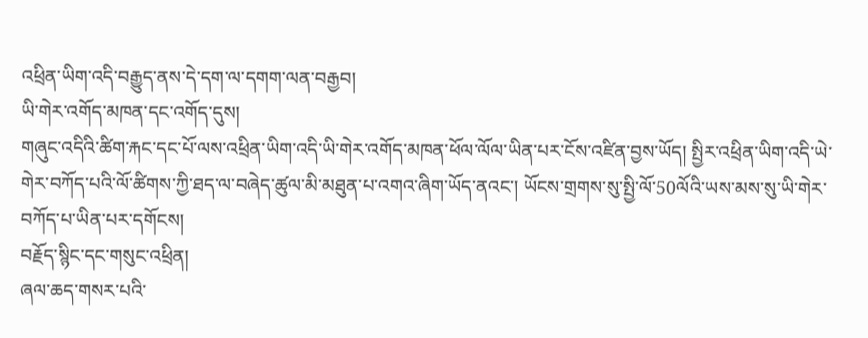འཕྲིན་ཡིག་འདི་བརྒྱུད་ནས་དེ་དག་ལ་དགག་ལན་བརྒྱབ།
ཡི་གེར་འགོད་མཁན་དང་འགོད་དུས།
གཞུང་འདིའི་ཚིག་རྐང་དང་པོ་ལས་འཕྲིན་ཡིག་འདི་ཡི་གེར་འགོད་མཁན་ཕོལ་ལོལ་ཡིན་པར་ངོས་འཛིན་བྱས་ཡོད། སྤྱིར་འཕྲིན་ཡིག་འདི་ཡེ་གེར་བཀོད་པའི་ལོ་ཚིགས་ཀྱི་ཐད་ལ་བཞེད་ཚུལ་མི་མཐུན་པ་འགའ་ཞིག་ཡོད་ནའང་། ཡོངས་གྲགས་སུ་སྤྱི་ལོ་50ལོའི་ཡས་མས་སུ་ཡི་གེར་བཀོད་པ་ཡིན་པར་དགོངས།
བརྗོད་སྙིང་དང་གསུང་འཕྲིན།
ཞལ་ཆད་གསར་པའི་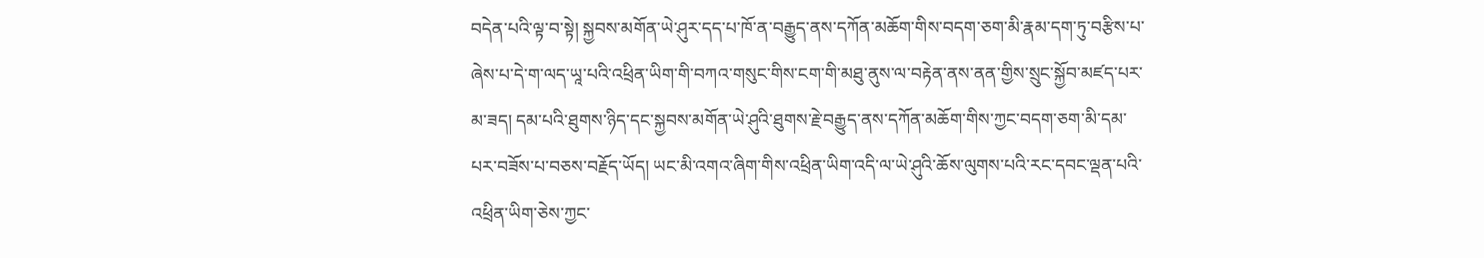བདེན་པའི་ལྟ་བ་སྟེ། སྐྱབས་མགོན་ཡེ་ཤུར་དད་པ་ཁོ་ན་བརྒྱུད་ནས་དཀོན་མཆོག་གིས་བདག་ཅག་མི་རྣམ་དག་ཏུ་བརྩིས་པ་ཞེས་པ་དེ་ག་ལད་ཡཱ་པའི་འཕྲིན་ཡིག་གི་བཀའ་གསུང་གིས་ངག་གི་མཐུ་ནུས་ལ་བརྟེན་ནས་ནན་གྱིས་སྲུང་སྐྱོབ་མཛད་པར་མ་ཟད། དམ་པའི་ཐུགས་ཉིད་དང་སྐྱབས་མགོན་ཡེ་ཤུའི་ཐུགས་རྗེ་བརྒྱུད་ནས་དཀོན་མཆོག་གིས་ཀྱང་བདག་ཅག་མི་དམ་པར་བཟོས་པ་བཅས་བརྗོད་ཡོད། ཡང་མི་འགའ་ཞིག་གིས་འཕྲིན་ཡིག་འདི་ལ་ཡེ་ཤུའི་ཆོས་ལུགས་པའི་རང་དབང་ལྡན་པའི་འཕྲིན་ཡིག་ཅེས་ཀྱང་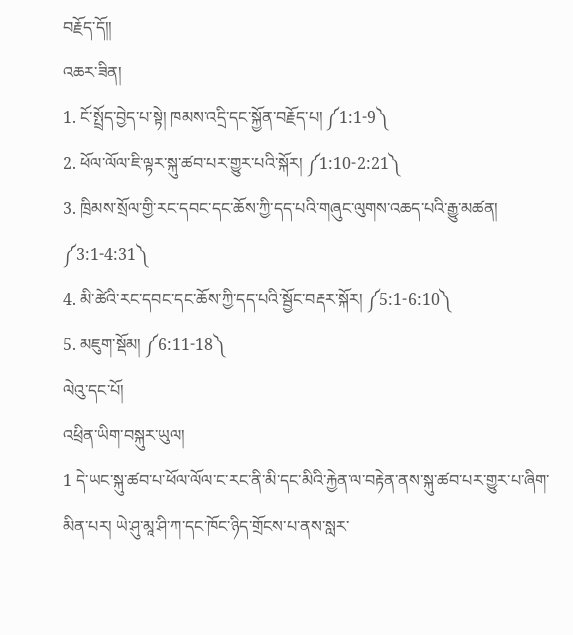བརྗོད་དོ།།
འཆར་ཟིན།
1. ངོ་སྤྲོད་བྱེད་པ་སྟེ། ཁམས་འདྲི་དང་སྐྱོན་བརྗོད་པ། ༼1:1-9༽
2. ཕོལ་ལོལ་ཇི་ལྟར་སྐུ་ཚབ་པར་གྱུར་པའི་སྐོར། ༼1:10-2:21༽
3. ཁྲིམས་སྲོལ་གྱི་རང་དབང་དང་ཆོས་ཀྱི་དད་པའི་གཞུང་ལུགས་འཆད་པའི་རྒྱུ་མཚན། ༼3:1-4:31༽
4. མི་ཚེའི་རང་དབང་དང་ཆོས་ཀྱི་དད་པའི་སྦྱོང་བརྡར་སྐོར། ༼5:1-6:10༽
5. མཇུག་སྡོམ། ༼6:11-18༽
ལེའུ་དང་པོ།
འཕྲིན་ཡིག་བསྐུར་ཡུལ།
1 དེ་ཡང་སྐུ་ཚབ་པ་ཕོལ་ལོལ་ང་རང་ནི་མི་དང་མིའི་རྐྱེན་ལ་བརྟེན་ནས་སྐུ་ཚབ་པར་གྱུར་པ་ཞིག་མིན་པར། ཡེ་ཤུ་མཱ་ཤི་ཀ་དང་ཁོང་ཉིད་གྲོངས་པ་ནས་སླར་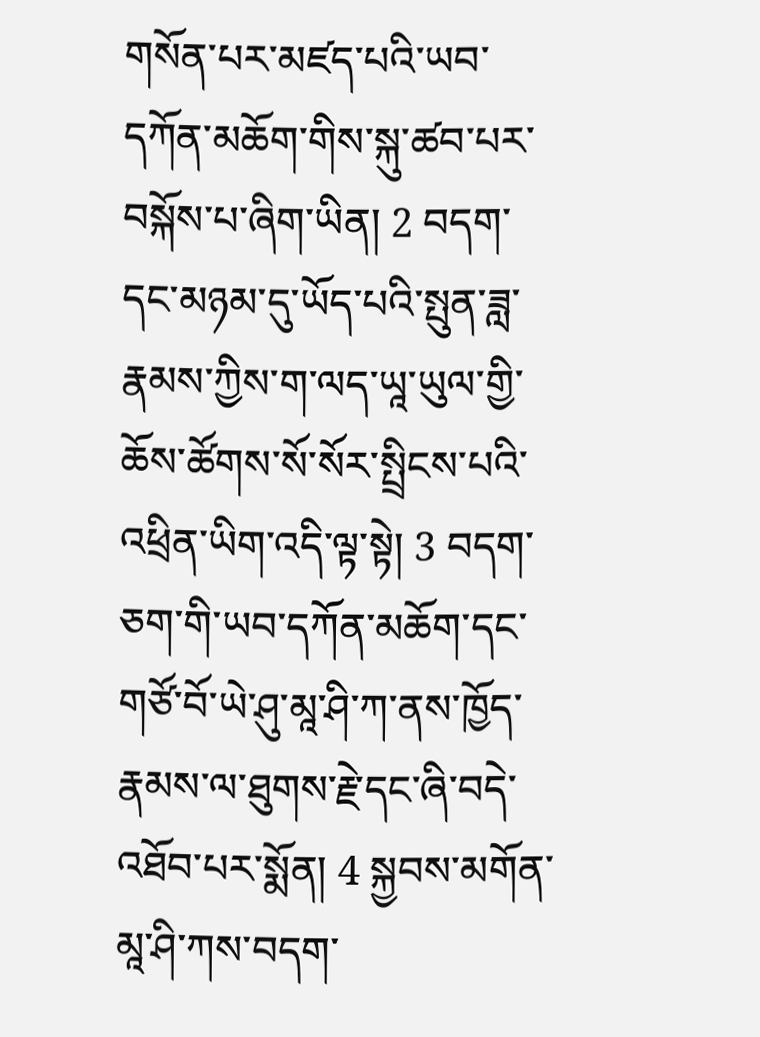གསོན་པར་མཛད་པའི་ཡབ་དཀོན་མཆོག་གིས་སྐུ་ཚབ་པར་བསྐོས་པ་ཞིག་ཡིན། 2 བདག་དང་མཉམ་དུ་ཡོད་པའི་སྤུན་ཟླ་རྣམས་ཀྱིས་ག་ལད་ཡཱ་ཡུལ་གྱི་ཆོས་ཚོགས་སོ་སོར་སྤྲིངས་པའི་འཕྲིན་ཡིག་འདི་ལྟ་སྟེ། 3 བདག་ཅག་གི་ཡབ་དཀོན་མཆོག་དང་གཙོ་བོ་ཡེ་ཤུ་མཱ་ཤི་ཀ་ནས་ཁྱོད་རྣམས་ལ་ཐུགས་རྗེ་དང་ཞི་བདེ་འཐོབ་པར་སྨོན། 4 སྐྱབས་མགོན་མཱ་ཤི་ཀས་བདག་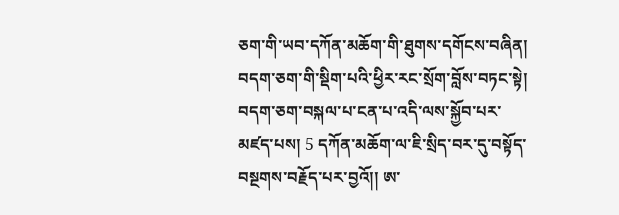ཅག་གི་ཡབ་དཀོན་མཆོག་གི་ཐུགས་དགོངས་བཞིན། བདག་ཅག་གི་སྡིག་པའི་ཕྱིར་རང་སྲོག་བློས་བཏང་སྟེ། བདག་ཅག་བསྐལ་པ་ངན་པ་འདི་ལས་སྐྱོབ་པར་མཛད་པས། 5 དཀོན་མཆོག་ལ་ཇི་སྲིད་བར་དུ་བསྟོད་བསྔགས་བརྗོད་པར་བྱའོ།། ཨ་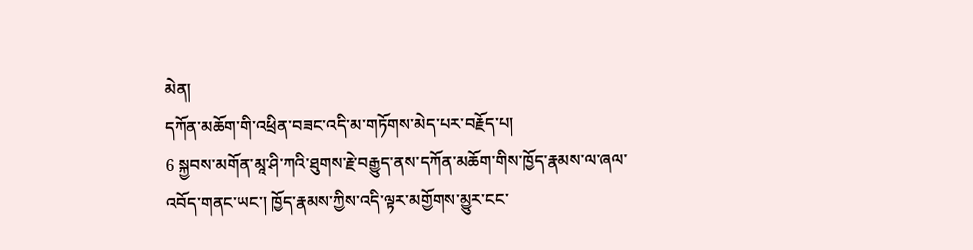མེན།
དཀོན་མཆོག་གི་འཕྲིན་བཟང་འདི་མ་གཏོགས་མེད་པར་བརྗོད་པ།
6 སྐྱབས་མགོན་མཱ་ཤི་ཀའི་ཐུགས་རྗེ་བརྒྱུད་ནས་དཀོན་མཆོག་གིས་ཁྱོད་རྣམས་ལ་ཞལ་འབོད་གནང་ཡང་། ཁྱོད་རྣམས་ཀྱིས་འདི་ལྟར་མགྱོགས་མྱུར་ངང་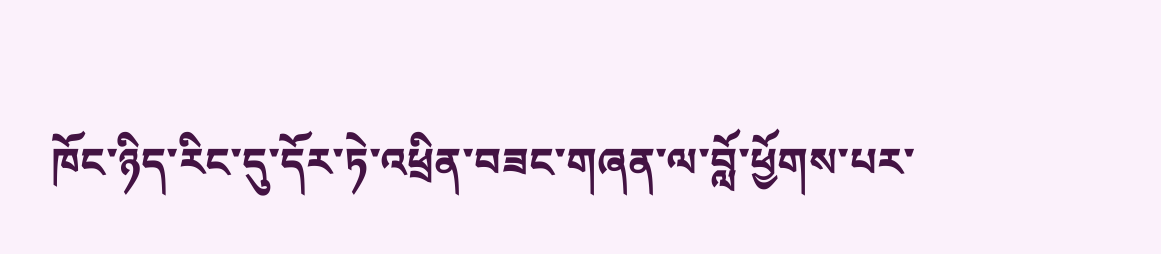ཁོང་ཉིད་རིང་དུ་དོར་ཏེ་འཕྲིན་བཟང་གཞན་ལ་བློ་ཕྱོགས་པར་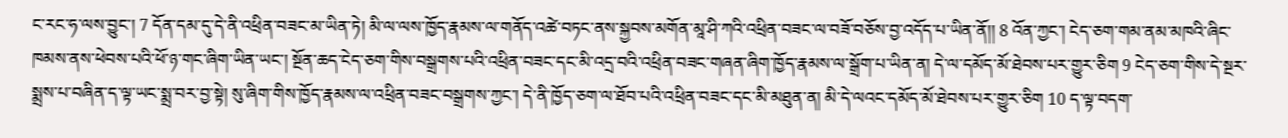ང་རང་ཧ་ལས་བྱུང་། 7 དོན་དམ་དུ་དེ་ནི་འཕྲིན་བཟང་མ་ཡིན་ཏེ། མི་ལ་ལས་ཁྱོད་རྣམས་ལ་གནོད་འཚེ་བཏང་ནས་སྐྱབས་མགོན་མཱ་ཤི་ཀའི་འཕྲིན་བཟང་ལ་བཟོ་བཅོས་བྱ་འདོད་པ་ཡིན་ནོ།། 8 འོན་ཀྱང་། ངེད་ཅག་གམ་ནམ་མཁའི་ཞིང་ཁམས་ནས་ཕེབས་པའི་ཕོ་ཉ་གང་ཞིག་ཡིན་ཡང་། སྔོན་ཆད་ངེད་ཅག་གིས་བསྒྲགས་པའི་འཕྲིན་བཟང་དང་མི་འདྲ་བའི་འཕྲིན་བཟང་གཞན་ཞིག་ཁྱོད་རྣམས་ལ་སྒྲོག་པ་ཡིན་ན། དེ་ལ་དམོད་མོ་ཐེབས་པར་གྱུར་ཅིག 9 ངེད་ཅག་གིས་དེ་སྔར་སྨྲས་པ་བཞིན་ད་ལྟ་ཡང་སྨྲ་བར་བྱ་སྟེ། སུ་ཞིག་གིས་ཁྱོད་རྣམས་ལ་འཕྲིན་བཟང་བསྒྲགས་ཀྱང་། དེ་ནི་ཁྱོད་ཅག་ལ་ཐོབ་པའི་འཕྲིན་བཟང་དང་མི་མཐུན་ན། མི་དེ་ལའང་དམོད་མོ་ཐེབས་པར་གྱུར་ཅིག 10 ད་ལྟ་བདག་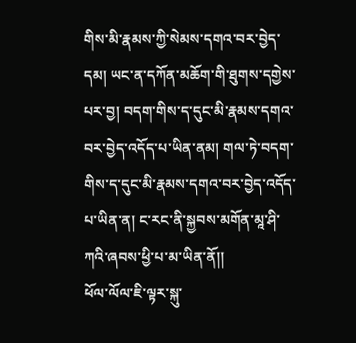གིས་མི་རྣམས་ཀྱི་སེམས་དགའ་བར་བྱེད་དམ། ཡང་ན་དཀོན་མཆོག་གི་ཐུགས་དགྱེས་པར་བྱ། བདག་གིས་ད་དུང་མི་རྣམས་དགའ་བར་བྱེད་འདོད་པ་ཡིན་ནམ། གལ་ཏེ་བདག་གིས་ད་དུང་མི་རྣམས་དགའ་བར་བྱེད་འདོད་པ་ཡིན་ན། ང་རང་ནི་སྐྱབས་མགོན་མཱ་ཤི་ཀའི་ཞབས་ཕྱི་པ་མ་ཡིན་ནོ།།
ཕོལ་ལོལ་ཇི་ལྟར་སྐུ་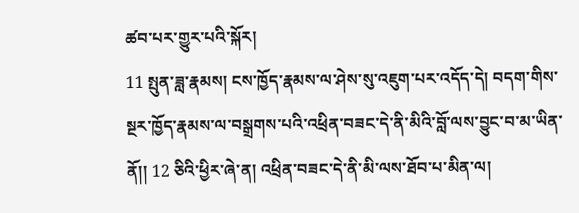ཚབ་པར་གྱུར་པའི་སྐོར།
11 སྤུན་ཟླ་རྣམས། ངས་ཁྱོད་རྣམས་ལ་ཤེས་སུ་འཇུག་པར་འདོད་དེ། བདག་གིས་སྔར་ཁྱོད་རྣམས་ལ་བསྒྲགས་པའི་འཕྲིན་བཟང་དེ་ནི་མིའི་བློ་ལས་བྱུང་བ་མ་ཡིན་ནོ།། 12 ཅིའི་ཕྱིར་ཞེ་ན། འཕྲིན་བཟང་དེ་ནི་མི་ལས་ཐོབ་པ་མིན་ལ།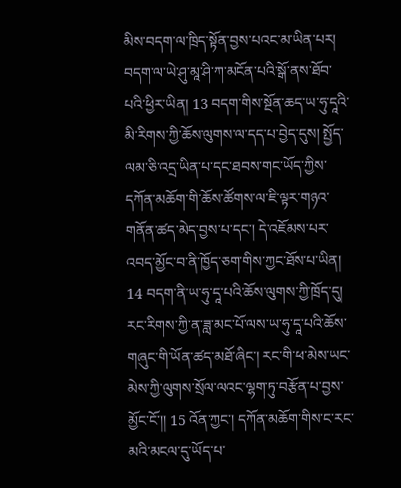མིས་བདག་ལ་ཁྲིད་སྟོན་བྱས་པའང་མ་ཡིན་པར། བདག་ལ་ཡེ་ཤུ་མཱ་ཤི་ཀ་མངོན་པའི་སྒོ་ནས་ཐོབ་པའི་ཕྱིར་ཡིན། 13 བདག་གིས་སྔོན་ཆད་ཡ་ཧུ་དཱའི་མི་རིགས་ཀྱི་ཆོས་ལུགས་ལ་དད་པ་བྱེད་དུས། སྤྱོད་ལམ་ཅི་འདྲ་ཡིན་པ་དང་ཐབས་གང་ཡོད་ཀྱིས་དཀོན་མཆོག་གི་ཆོས་ཚོགས་ལ་ཇི་ལྟར་གཉའ་གནོན་ཚད་མེད་བྱས་པ་དང་། དེ་འཇོམས་པར་འབད་མྱོང་བ་ནི་ཁྱོད་ཅག་གིས་ཀྱང་ཐོས་པ་ཡིན། 14 བདག་ནི་ཡ་ཧུ་དཱ་པའི་ཆོས་ལུགས་ཀྱི་ཁྲོད་དུ། རང་རིགས་ཀྱི་ན་ཟླ་མང་པོ་ལས་ཡ་ཧུ་དཱ་པའི་ཆོས་གཞུང་གི་ཡོན་ཚད་མཐོ་ཞིང་། རང་གི་ཕ་མེས་ཡང་མེས་ཀྱི་ལུགས་སྲོལ་ལའང་ལྷག་ཏུ་བརྩོན་པ་བྱས་མྱོང་ངོ་།། 15 འོན་ཀྱང་། དཀོན་མཆོག་གིས་ང་རང་མའི་མངལ་དུ་ཡོད་པ་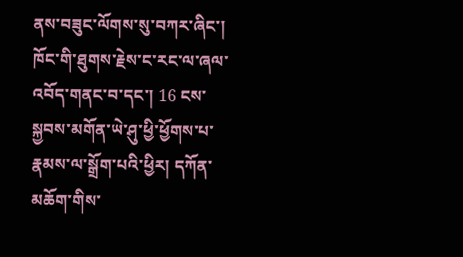ནས་བཟུང་ལོགས་སུ་བཀར་ཞིང་། ཁོང་གི་ཐུགས་རྗེས་ང་རང་ལ་ཞལ་འབོད་གནང་བ་དང་། 16 ངས་སྐྱབས་མགོན་ཡེ་ཤུ་ཕྱི་ཕྱོགས་པ་རྣམས་ལ་སྒྲོག་པའི་ཕྱིར། དཀོན་མཆོག་གིས་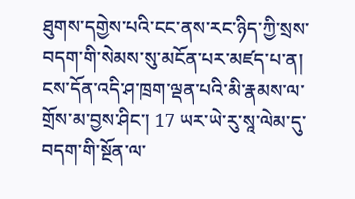ཐུགས་དགྱེས་པའི་ངང་ནས་རང་ཉིད་ཀྱི་སྲས་བདག་གི་སེམས་སུ་མངོན་པར་མཛད་པ་ན། ངས་དོན་འདི་ཤ་ཁྲག་ལྡན་པའི་མི་རྣམས་ལ་གྲོས་མ་བྱས་ཤིང་། 17 ཡར་ཡེ་རུ་སཱ་ལེམ་དུ་བདག་གི་སྔོན་ལ་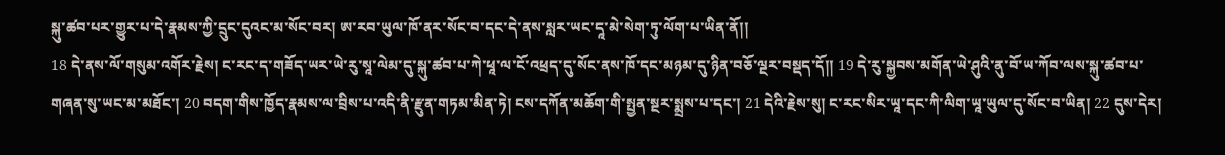སྐུ་ཚབ་པར་གྱུར་པ་དེ་རྣམས་ཀྱི་དྲུང་དུའང་མ་སོང་བར། ཨ་རབ་ཡུལ་ཁོ་ནར་སོང་བ་དང་དེ་ནས་སླར་ཡང་དཱ་མེ་སེག་ཏུ་ལོག་པ་ཡིན་ནོ།།
18 དེ་ནས་ལོ་གསུམ་འགོར་རྗེས། ང་རང་ད་གཟོད་ཡར་ཡེ་རུ་སཱ་ལེམ་དུ་སྐུ་ཚབ་པ་ཀེ་ཕཱ་ལ་ངོ་འཕྲད་དུ་སོང་ནས་ཁོ་དང་མཉམ་དུ་ཉིན་བཅོ་ལྔར་བསྡད་དོ།། 19 དེ་རུ་སྐྱབས་མགོན་ཡེ་ཤུའི་ནུ་བོ་ཡ་ཀོབ་ལས་སྐུ་ཚབ་པ་གཞན་སུ་ཡང་མ་མཐོང་། 20 བདག་གིས་ཁྱོད་རྣམས་ལ་བྲིས་པ་འདི་ནི་རྫུན་གཏམ་མིན་ཏེ། ངས་དཀོན་མཆོག་གི་སྤྱན་སྔར་སྨྲས་པ་དང་། 21 དེའི་རྗེས་སུ། ང་རང་སིར་ཡཱ་དང་ཀི་ལིག་ཡཱ་ཡུལ་དུ་སོང་བ་ཡིན། 22 དུས་དེར།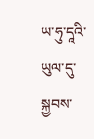ཡ་ཧུ་དཱའི་ཡུལ་དུ་སྐྱབས་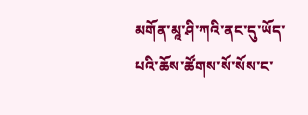མགོན་མཱ་ཤི་ཀའི་ནང་དུ་ཡོད་པའི་ཆོས་ཚོགས་སོ་སོས་ང་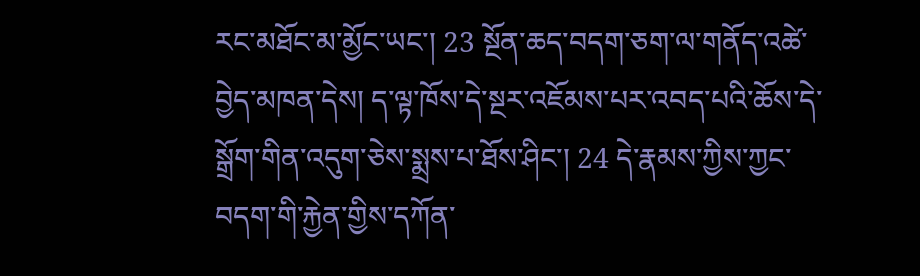རང་མཐོང་མ་མྱོང་ཡང་། 23 སྔོན་ཆད་བདག་ཅག་ལ་གནོད་འཚེ་བྱེད་མཁན་དེས། ད་ལྟ་ཁོས་དེ་སྔར་འཇོམས་པར་འབད་པའི་ཆོས་དེ་སྒྲོག་གིན་འདུག་ཅེས་སྨྲས་པ་ཐོས་ཤིང་། 24 དེ་རྣམས་ཀྱིས་ཀྱང་བདག་གི་རྐྱེན་གྱིས་དཀོན་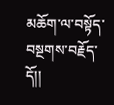མཆོག་ལ་བསྟོད་བསྔགས་བརྗོད་དོ།།